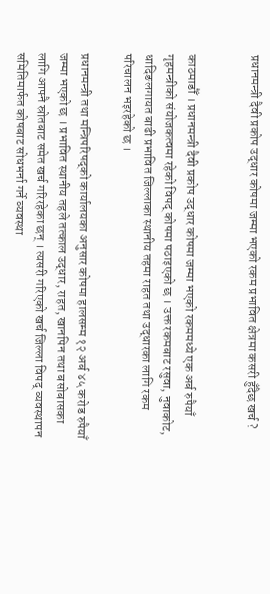प्रधानमन्त्री दैवी प्रकोप उद्धार कोषमा जम्मा भएको रकम प्रभावित क्षेत्रमा कसरी हुँदैछ खर्च ?


काठमाडौँ । प्रधानमन्त्री दैवी प्रकोप उद्धार कोषमा जम्मा भएको रकममध्ये एक अर्ब रुपैयाँ गृहमन्त्रीको संयोजकत्वमा रहेको विपद् कोषमा पठाइएको छ । उक्त रकमबाट रसुवा, नुवाकोट, धादिङलगायत बाढी प्रभावित जिल्लाका स्थानीय तहमा राहत तथा उद्धारका लागि रकम परिचालन भइरहेको छ ।

प्रधानमन्त्री तथा मन्त्रिपरिषद्को कार्यालयका अनुसार कोषमा हालसम्म १२ अर्ब ४५ करोड रुपैयाँ जम्मा भएको छ । प्रभावित स्थानीय तहले तत्काल उद्धार, राहत, खानपिन तथा बसोबासका लागि आफ्नै स्रोतबाट समेत खर्च गरिरहेका छन् । त्यसरी गरिएको खर्च जिल्ला विपद् व्यवस्थापन समितिमार्फत कोषबाट सोधभर्ना गर्ने व्यवस्था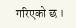गरिएको छ ।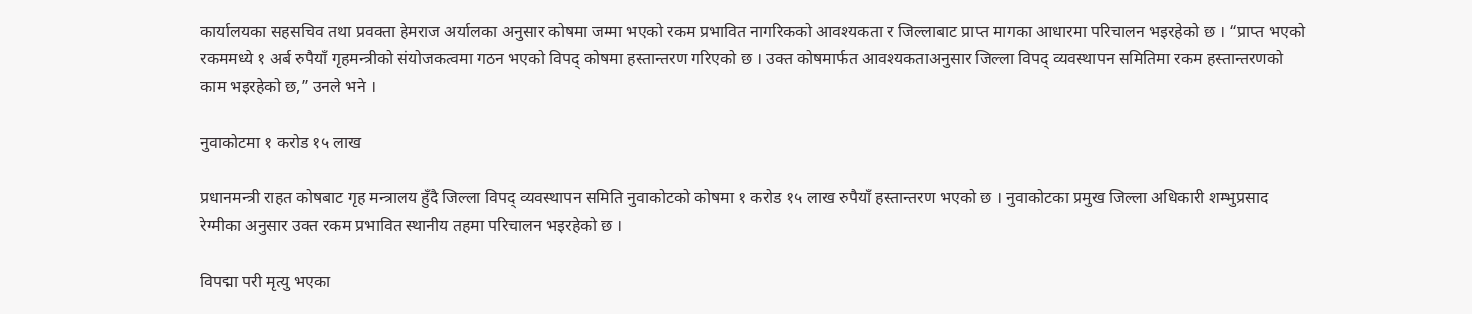कार्यालयका सहसचिव तथा प्रवक्ता हेमराज अर्यालका अनुसार कोषमा जम्मा भएको रकम प्रभावित नागरिकको आवश्यकता र जिल्लाबाट प्राप्त मागका आधारमा परिचालन भइरहेको छ । “प्राप्त भएको रकममध्ये १ अर्ब रुपैयाँ गृहमन्त्रीको संयोजकत्वमा गठन भएको विपद् कोषमा हस्तान्तरण गरिएको छ । उक्त कोषमार्फत आवश्यकताअनुसार जिल्ला विपद् व्यवस्थापन समितिमा रकम हस्तान्तरणको काम भइरहेको छ,” उनले भने ।

नुवाकोटमा १ करोड १५ लाख

प्रधानमन्त्री राहत कोषबाट गृह मन्त्रालय हुँदै जिल्ला विपद् व्यवस्थापन समिति नुवाकोटको कोषमा १ करोड १५ लाख रुपैयाँ हस्तान्तरण भएको छ । नुवाकोटका प्रमुख जिल्ला अधिकारी शम्भुप्रसाद रेग्मीका अनुसार उक्त रकम प्रभावित स्थानीय तहमा परिचालन भइरहेको छ ।

विपद्मा परी मृत्यु भएका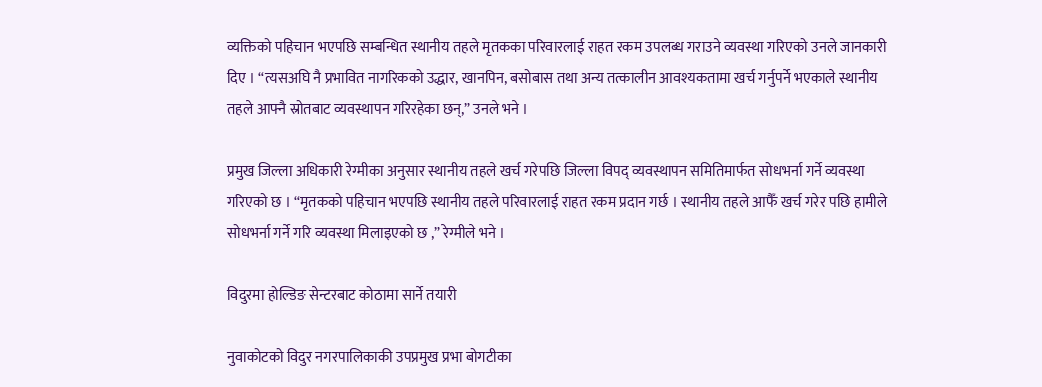व्यक्तिको पहिचान भएपछि सम्बन्धित स्थानीय तहले मृतकका परिवारलाई राहत रकम उपलब्ध गराउने व्यवस्था गरिएको उनले जानकारी दिए । “त्यसअघि नै प्रभावित नागरिकको उद्धार, खानपिन, बसोबास तथा अन्य तत्कालीन आवश्यकतामा खर्च गर्नुपर्ने भएकाले स्थानीय तहले आफ्नै स्रोतबाट व्यवस्थापन गरिरहेका छन्,” उनले भने ।

प्रमुख जिल्ला अधिकारी रेग्मीका अनुसार स्थानीय तहले खर्च गरेपछि जिल्ला विपद् व्यवस्थापन समितिमार्फत सोधभर्ना गर्ने व्यवस्था गरिएको छ । “मृतकको पहिचान भएपछि स्थानीय तहले परिवारलाई राहत रकम प्रदान गर्छ । स्थानीय तहले आफैँ खर्च गरेर पछि हामीले सोधभर्ना गर्ने गरि व्यवस्था मिलाइएको छ ,” रेग्मीले भने ।

विदुरमा होल्डिङ सेन्टरबाट कोठामा सार्ने तयारी

नुवाकोटको विदुर नगरपालिकाकी उपप्रमुख प्रभा बोगटीका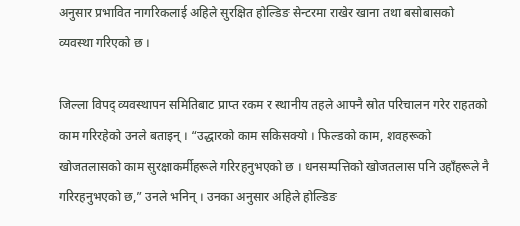अनुसार प्रभावित नागरिकलाई अहिले सुरक्षित होल्डिङ सेन्टरमा राखेर खाना तथा बसोबासको व्यवस्था गरिएको छ ।

जिल्ला विपद् व्यवस्थापन समितिबाट प्राप्त रकम र स्थानीय तहले आफ्नै स्रोत परिचालन गरेर राहतको काम गरिरहेको उनले बताइन् । “उद्धारको काम सकिसक्यो । फिल्डको काम, शवहरूको खोजतलासको काम सुरक्षाकर्मीहरूले गरिरहनुभएको छ । धनसम्पत्तिको खोजतलास पनि उहाँहरूले नै गरिरहनुभएको छ,” उनले भनिन् । उनका अनुसार अहिले होल्डिङ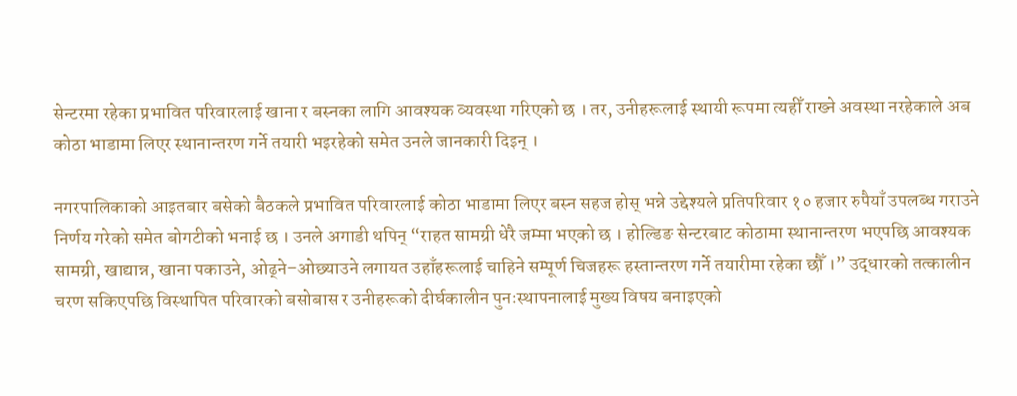सेन्टरमा रहेका प्रभावित परिवारलाई खाना र बस्नका लागि आवश्यक व्यवस्था गरिएको छ । तर, उनीहरूलाई स्थायी रूपमा त्यहीँ राख्ने अवस्था नरहेकाले अब कोठा भाडामा लिएर स्थानान्तरण गर्ने तयारी भइरहेको समेत उनले जानकारी दिइन् ।

नगरपालिकाको आइतबार बसेको बैठकले प्रभावित परिवारलाई कोठा भाडामा लिएर बस्न सहज होस् भन्ने उद्देश्यले प्रतिपरिवार १० हजार रुपैयाँ उपलब्ध गराउने निर्णय गरेको समेत बोगटीको भनाई छ । उनले अगाडी थपिन् “राहत सामग्री धेरै जम्मा भएको छ । होल्डिङ सेन्टरबाट कोठामा स्थानान्तरण भएपछि आवश्यक सामग्री, खाद्यान्न, खाना पकाउने, ओढ्ने–ओछ्याउने लगायत उहाँहरूलाई चाहिने सम्पूर्ण चिजहरू हस्तान्तरण गर्ने तयारीमा रहेका छौँ ।” उद्धारको तत्कालीन चरण सकिएपछि विस्थापित परिवारको बसोबास र उनीहरूको दीर्घकालीन पुनःस्थापनालाई मुख्य विषय बनाइएको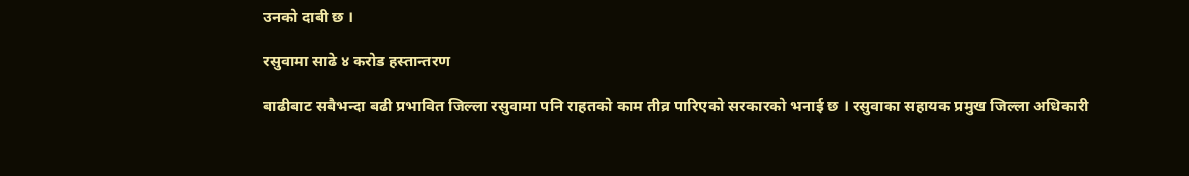उनको दाबी छ ।

रसुवामा साढे ४ करोड हस्तान्तरण

बाढीबाट सबैभन्दा बढी प्रभावित जिल्ला रसुवामा पनि राहतको काम तीव्र पारिएको सरकारको भनाई छ । रसुवाका सहायक प्रमुख जिल्ला अधिकारी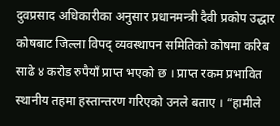दुवप्रसाद अधिकारीका अनुसार प्रधानमन्त्री दैवी प्रकोप उद्धार कोषबाट जिल्ला विपद् व्यवस्थापन समितिको कोषमा करिब साढे ४ करोड रुपैयाँ प्राप्त भएको छ । प्राप्त रकम प्रभावित स्थानीय तहमा हस्तान्तरण गरिएको उनले बताए । “हामीले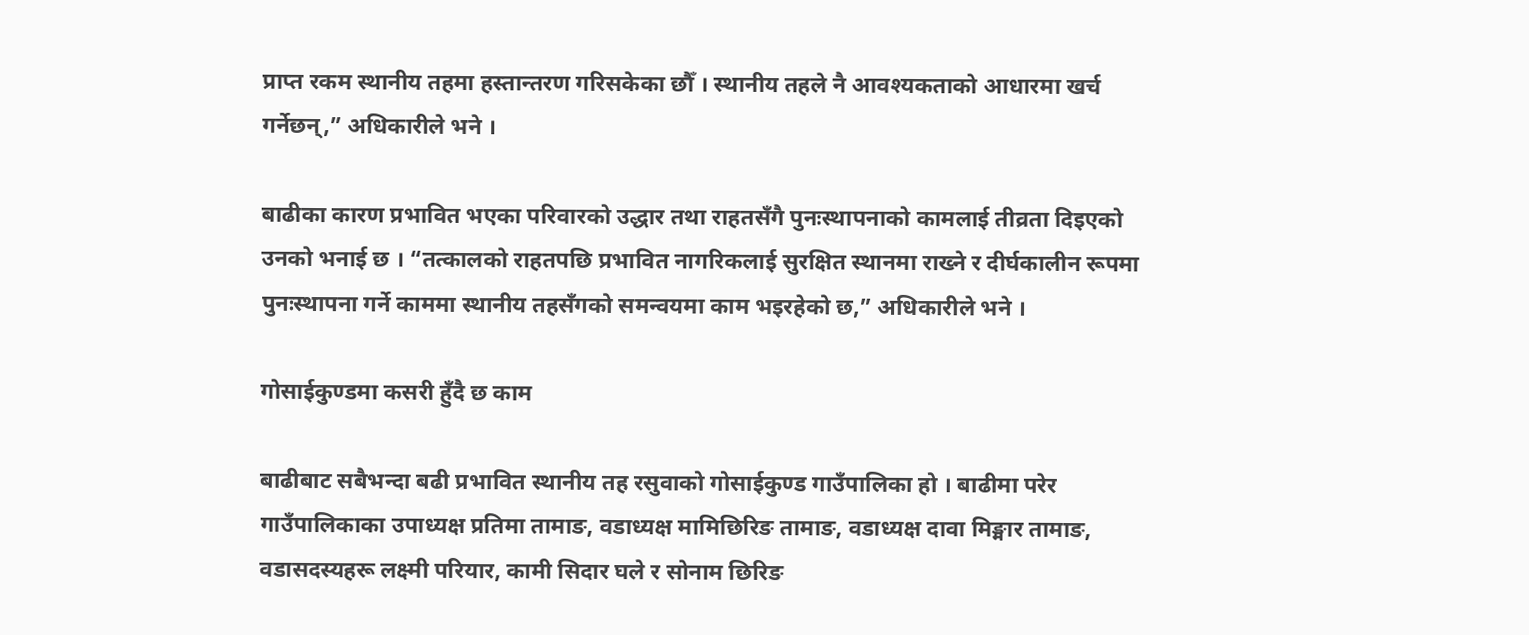प्राप्त रकम स्थानीय तहमा हस्तान्तरण गरिसकेका छौँ । स्थानीय तहले नै आवश्यकताको आधारमा खर्च गर्नेछन्,” अधिकारीले भने ।

बाढीका कारण प्रभावित भएका परिवारको उद्धार तथा राहतसँगै पुनःस्थापनाको कामलाई तीव्रता दिइएको उनको भनाई छ । “तत्कालको राहतपछि प्रभावित नागरिकलाई सुरक्षित स्थानमा राख्ने र दीर्घकालीन रूपमा पुनःस्थापना गर्ने काममा स्थानीय तहसँगको समन्वयमा काम भइरहेको छ,” अधिकारीले भने ।

गोसाईकुण्डमा कसरी हुँदै छ काम

बाढीबाट सबैभन्दा बढी प्रभावित स्थानीय तह रसुवाको गोसाईकुण्ड गाउँपालिका हो । बाढीमा परेर गाउँपालिकाका उपाध्यक्ष प्रतिमा तामाङ, वडाध्यक्ष मामिछिरिङ तामाङ, वडाध्यक्ष दावा मिङ्मार तामाङ, वडासदस्यहरू लक्ष्मी परियार, कामी सिदार घले र सोनाम छिरिङ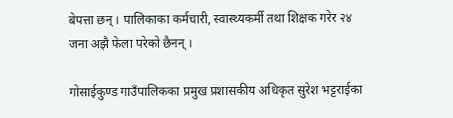बेपत्ता छन् । पालिकाका कर्मचारी, स्वास्थ्यकर्मी तथा शिक्षक गरेर २४ जना अझै फेला परेको छैनन् ।

गोसाईकुण्ड गाउँपालिकका प्रमुख प्रशासकीय अधिकृत सुरेश भट्टराईका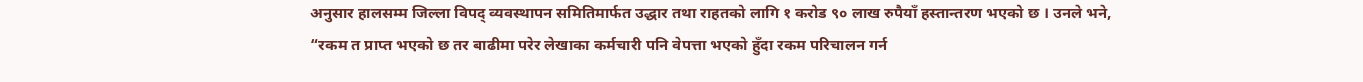अनुसार हालसम्म जिल्ला विपद् व्यवस्थापन समितिमार्फत उद्धार तथा राहतको लागि १ करोड ९० लाख रुपैयाँ हस्तान्तरण भएको छ । उनले भने, “रकम त प्राप्त भएको छ तर बाढीमा परेर लेखाका कर्मचारी पनि वेपत्ता भएको हुँदा रकम परिचालन गर्न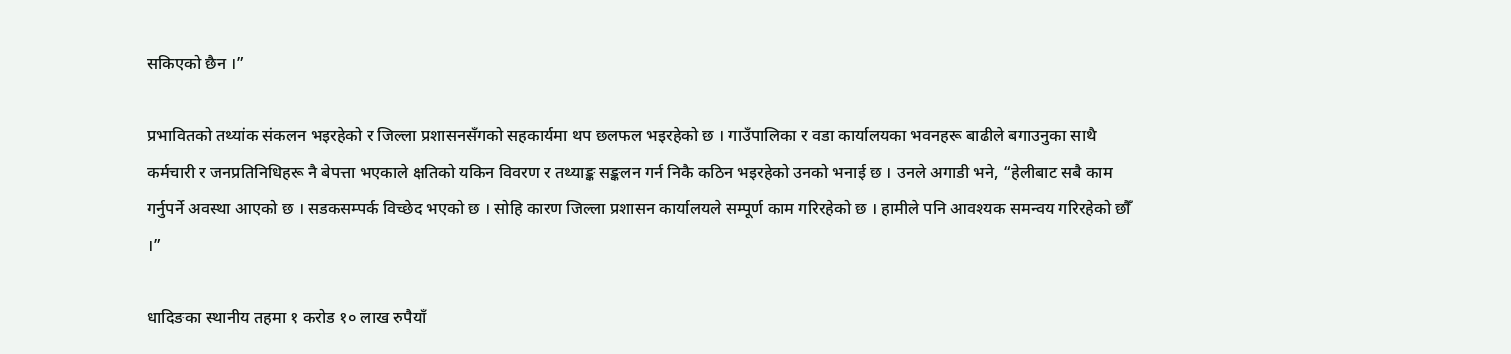सकिएको छैन ।”

प्रभावितको तथ्यांक संकलन भइरहेको र जिल्ला प्रशासनसँगको सहकार्यमा थप छलफल भइरहेको छ । गाउँपालिका र वडा कार्यालयका भवनहरू बाढीले बगाउनुका साथै कर्मचारी र जनप्रतिनिधिहरू नै बेपत्ता भएकाले क्षतिको यकिन विवरण र तथ्याङ्क सङ्कलन गर्न निकै कठिन भइरहेको उनको भनाई छ । उनले अगाडी भने, “हेलीबाट सबै काम गर्नुपर्ने अवस्था आएको छ । सडकसम्पर्क विच्छेद भएको छ । सोहि कारण जिल्ला प्रशासन कार्यालयले सम्पूर्ण काम गरिरहेको छ । हामीले पनि आवश्यक समन्वय गरिरहेको छौँ ।”

धादिङका स्थानीय तहमा १ करोड १० लाख रुपैयाँ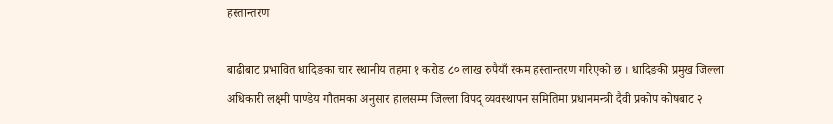हस्तान्तरण

बाढीबाट प्रभावित धादिङका चार स्थानीय तहमा १ करोड ८० लाख रुपैयाँ रकम हस्तान्तरण गरिएको छ । धादिङकी प्रमुख जिल्ला अधिकारी लक्ष्मी पाण्डेय गौतमका अनुसार हालसम्म जिल्ला विपद् व्यवस्थापन समितिमा प्रधानमन्त्री दैवी प्रकोप कोषबाट २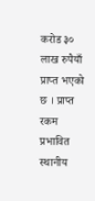करोड ३० लाख रुपैयाँ प्राप्त भएको छ । प्राप्त रकम प्रभावित स्थानीय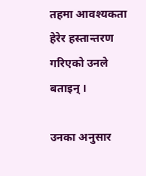तहमा आवश्यकता हेरेर हस्तान्तरण गरिएको उनले बताइन् ।

उनका अनुसार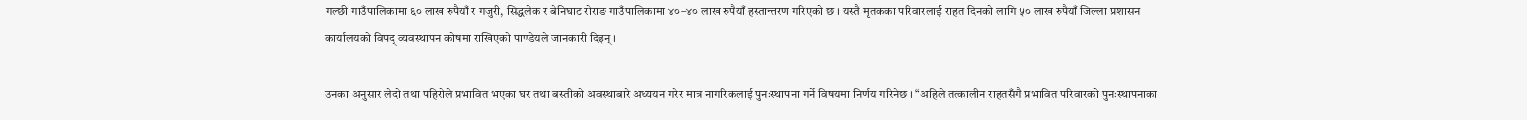गल्छी गाउँपालिकामा ६० लाख रुपैयाँ र गजुरी, सिद्धलेक र बेनिघाट रोराङ गाउँपालिकामा ४०–४० लाख रुपैयाँ हस्तान्तरण गरिएको छ । यस्तै मृतकका परिवारलाई राहत दिनको लागि ५० लाख रुपैयाँ जिल्ला प्रशासन कार्यालयको विपद् व्यवस्थापन कोषमा राखिएको पाण्डेयले जानकारी दिइन् ।

उनका अनुसार लेदो तथा पहिरोले प्रभावित भएका घर तथा बस्तीको अवस्थाबारे अध्ययन गरेर मात्र नागरिकलाई पुनःस्थापना गर्ने विषयमा निर्णय गरिनेछ । “अहिले तत्कालीन राहतसँगै प्रभावित परिवारको पुनःस्थापनाका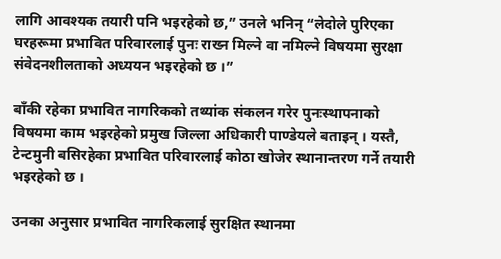लागि आवश्यक तयारी पनि भइरहेको छ,” उनले भनिन् “लेदोले पुरिएका घरहरूमा प्रभावित परिवारलाई पुनः राख्न मिल्ने वा नमिल्ने विषयमा सुरक्षा संवेदनशीलताको अध्ययन भइरहेको छ ।”

बाँकी रहेका प्रभावित नागरिकको तथ्यांक संकलन गरेर पुनःस्थापनाको विषयमा काम भइरहेको प्रमुख जिल्ला अधिकारी पाण्डेयले बताइन् । यस्तै, टेन्टमुनी बसिरहेका प्रभावित परिवारलाई कोठा खोजेर स्थानान्तरण गर्ने तयारी भइरहेको छ ।

उनका अनुसार प्रभावित नागरिकलाई सुरक्षित स्थानमा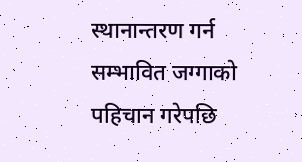स्थानान्तरण गर्न सम्भावित जग्गाको पहिचान गरेपछि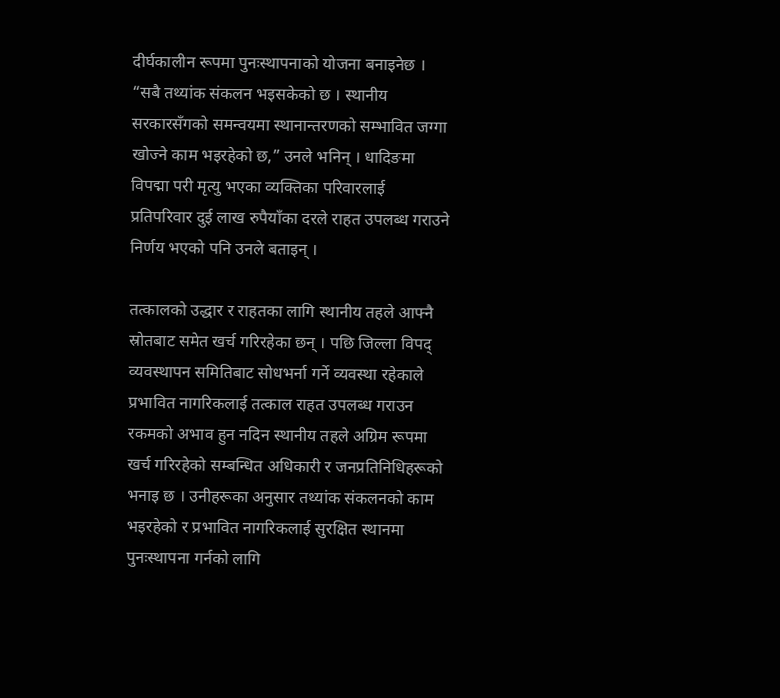दीर्घकालीन रूपमा पुनःस्थापनाको योजना बनाइनेछ । “सबै तथ्यांक संकलन भइसकेको छ । स्थानीय सरकारसँगको समन्वयमा स्थानान्तरणको सम्भावित जग्गा खोज्ने काम भइरहेको छ,” उनले भनिन् । धादिङमा विपद्मा परी मृत्यु भएका व्यक्तिका परिवारलाई प्रतिपरिवार दुई लाख रुपैयाँका दरले राहत उपलब्ध गराउने निर्णय भएको पनि उनले बताइन् ।

तत्कालको उद्धार र राहतका लागि स्थानीय तहले आफ्नै स्रोतबाट समेत खर्च गरिरहेका छन् । पछि जिल्ला विपद् व्यवस्थापन समितिबाट सोधभर्ना गर्ने व्यवस्था रहेकाले प्रभावित नागरिकलाई तत्काल राहत उपलब्ध गराउन रकमको अभाव हुन नदिन स्थानीय तहले अग्रिम रूपमा खर्च गरिरहेको सम्बन्धित अधिकारी र जनप्रतिनिधिहरूको भनाइ छ । उनीहरूका अनुसार तथ्यांक संकलनको काम भइरहेको र प्रभावित नागरिकलाई सुरक्षित स्थानमा पुनःस्थापना गर्नको लागि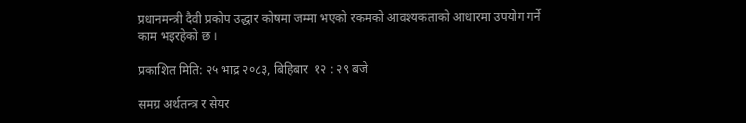प्रधानमन्त्री दैवी प्रकोप उद्धार कोषमा जम्मा भएको रकमको आवश्यकताको आधारमा उपयोग गर्ने काम भइरहेको छ ।

प्रकाशित मिति: २५ भाद्र २०८३, बिहिबार  १२ : २९ बजे

समग्र अर्थतन्त्र र सेयर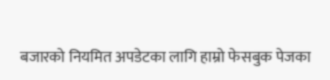बजारको नियमित अपडेटका लागि हाम्रो फेसबुक पेजका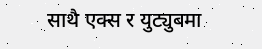साथै एक्स र युट्युबमा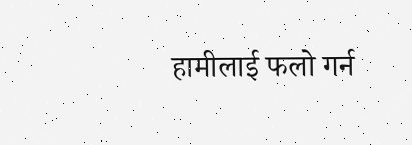हामीलाई फलो गर्न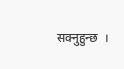सक्नुहुन्छ  ।